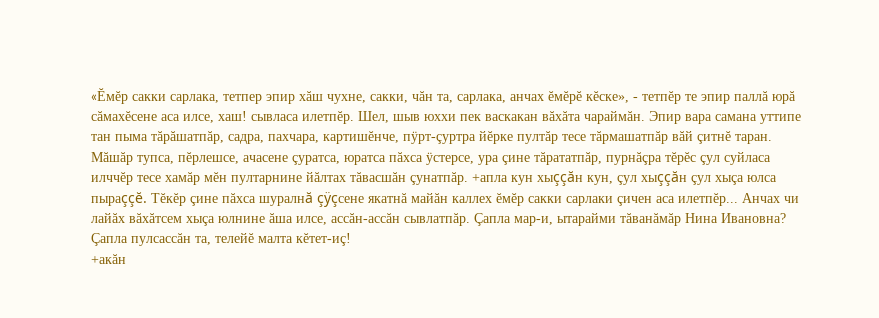«Ĕмĕр сакки сарлака, тетпeр эпир хăш чухне, сакки, чăн та, сарлака, анчах ĕмĕрĕ кĕске», - тетпĕр те эпир паллă юрă сăмахĕсене аса илсе, хаш! сывласа илетпĕр. Шел, шыв юххи пек васкакан вăхăта чараймăн. Эпир вара самана уттипе тан пыма тăрăшатпăр, садра, пахчара, картишĕнче, пÿрт-çуртра йĕрке пултăр тесе тăрмашатпăр вăй çитнĕ таран. Мăшăр тупса, пĕрлешсе, ачасене çуратса, юратса пăхса ÿстерсе, ура çине тăрататпăр, пурнăçра тĕрĕс çул суйласа илччĕр тесе хамăр мĕн пултарнине йăлтах тăвасшăн çунатпăр. +апла кун хыççăн кун, çул хыççăн çул хыçа юлса пыраççĕ. Тĕкĕр çине пăхса шуралнă çÿçсене якатнă майăн каллех ĕмĕр сакки сарлаки çичен аса илетпĕр... Анчах чи лайăх вăхăтсем хыçа юлнине ăша илсе, ассăн-ассăн сывлатпăр. Çапла мар-и, ытарайми тăванăмăр Нина Ивановна? Çапла пулсассăн та, телейĕ малта кĕтет-иç!
+акăн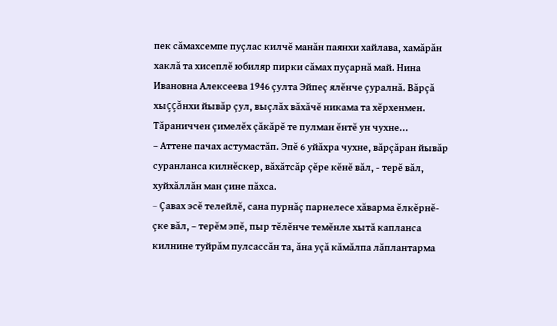пек сăмахсемпе пуçлас килчĕ манăн паянхи хайлава, хамăрăн хаклă та хисеплĕ юбиляр пирки сăмах пуçарнă май. Нина Ивановна Алексеева 1946 çулта Эйпеç ялĕнче çуралнă. Вăрçă хыççăнхи йывăр çул, выçлăх вăхăчĕ никама та хĕрхенмен. Тăраниччен çимелĕх çăкăрĕ те пулман ĕнтĕ ун чухне...
– Аттене пачах астумастăп. Эпĕ 6 уйăхра чухне, вăрçăран йывăр суранланса килнĕскер, вăхăтсăр çĕре кĕнĕ вăл, - терĕ вăл, хуйхăллăн ман çине пăхса.
– Çавах эсĕ телейлĕ, сана пурнăç парнелесе хăварма ĕлкĕрнĕ-çке вăл, – терĕм эпĕ, пыр тĕлĕнче темĕнле хытă капланса килнине туйрăм пулсассăн та, ăна уçă кăмăлпа лăплантарма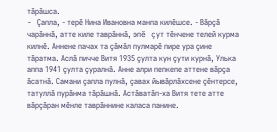тăрăшса.
- Çапла, - терĕ Нина Ивановна манпа килĕшсе. - Вăрçă чарăннă, атте киле таврăннă, эпĕ çут тĕнчене телей курма килнĕ. Аннене пачах та çăмăл пулмарĕ пире ура çине тăратма. Аслă пичче Витя 1935 çулта кун çути курнă, Улька аппа 1941 çулта çуралнă. Анне алри пепкепе аттене вăрçа ăсатнă. Самани çапла пулнă, çавах йывăрлăхсене çĕнтерсе, татуллă пурăнма тăрăшнă. Астăватăп-ха Витя тете атте вăрçăран мĕнле таврăннине каласа панине.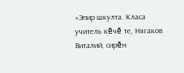«Эпир шкулта. Класа учитель кĕчĕ те, Нягаков Виталий, сирĕн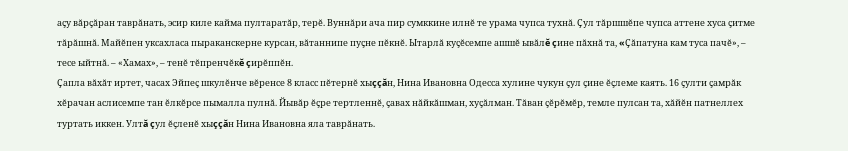аçу вăрçăран таврăнать, эсир киле кайма пултаратăр, терĕ. Вуннăри ача пир сумккине илнĕ те урама чупса тухнă. Çул тăршшĕпе чупса аттене хуса çитме тăрăшнă. Майĕпен уксахласа пыраканскерне курсан, вăтаннипе пуçне пĕкнĕ. Ытарлă куçĕсемпе ашшĕ ывăлĕ çине пăхнă та, «Çăпатуна кам туса пачĕ», – тесе ыйтнă. – «Хамах», – тенĕ тĕпренчĕкĕ çирĕппĕн.
Çапла вăхăт иртет, часах Эйпеç шкулĕнче вĕренсе 8 класс пĕтернĕ хыççăн, Нина Ивановна Одесса хулине чукун çул çине ĕçлеме каять. 16 çулти çамрăк хĕрачан аслисемпе тан ĕлкĕрсе пымалла пулнă. Йывăр ĕçре тертленнĕ, çавах нăйкăшман, хуçăлман. Тăван çĕрĕмĕр, темле пулсан та, хăйĕн патнеллех туртать иккен. Ултă çул ĕçленĕ хыççăн Нина Ивановна яла таврăнать.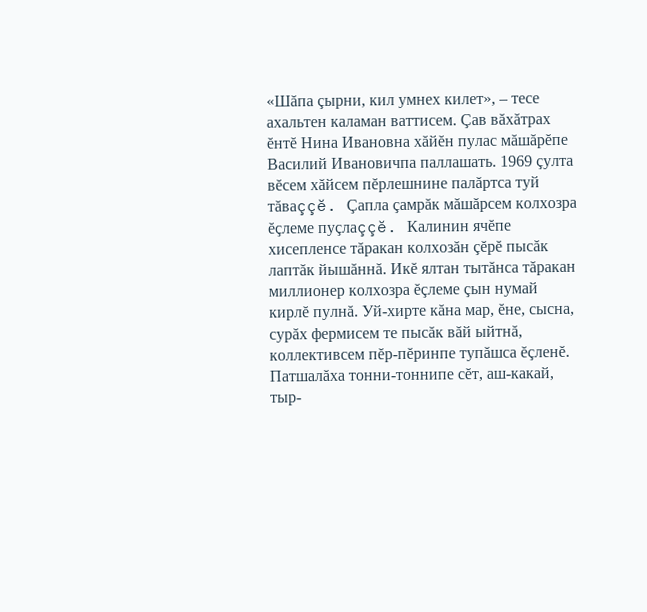«Шăпа çырни, кил умнех килет», – тесе ахальтен каламан ваттисем. Çав вăхăтрах ĕнтĕ Нина Ивановна хăйĕн пулас мăшăрĕпе Василий Ивановичпа паллашать. 1969 çулта вĕсем хăйсем пĕрлешнине палăртса туй тăваççĕ. Çапла çамрăк мăшăрсем колхозра ĕçлеме пуçлаççĕ. Калинин ячĕпе хисепленсе тăракан колхозăн çĕрĕ пысăк лаптăк йышăннă. Икĕ ялтан тытăнса тăракан миллионер колхозра ĕçлеме çын нумай кирлĕ пулнă. Уй-хирте кăна мар, ĕне, сысна, сурăх фермисем те пысăк вăй ыйтнă, коллективсем пĕр-пĕринпе тупăшса ĕçленĕ. Патшалăха тонни-тоннипе сĕт, аш-какай, тыр-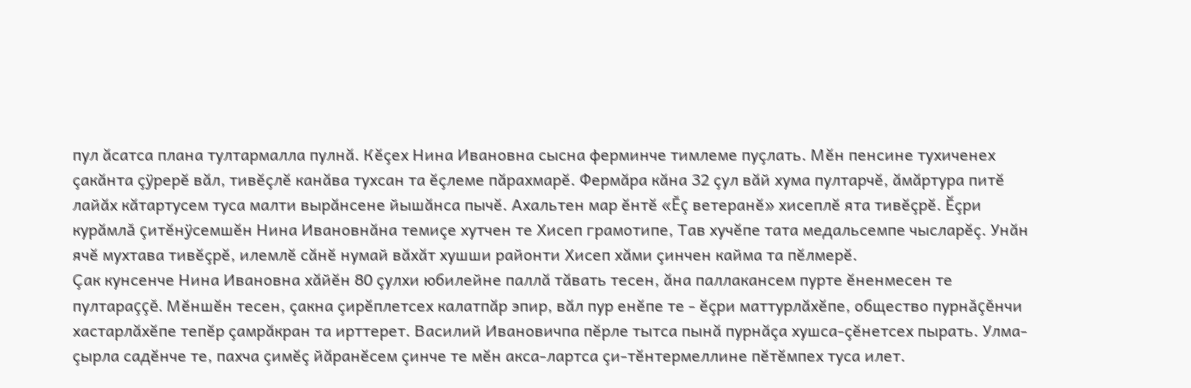пул ăсатса плана тултармалла пулнă. Кĕçех Нина Ивановна сысна ферминче тимлеме пуçлать. Мĕн пенсине тухиченех çакăнта çÿрерĕ вăл, тивĕçлĕ канăва тухсан та ĕçлеме пăрахмарĕ. Фермăра кăна 32 çул вăй хума пултарчĕ, ăмăртура питĕ лайăх кăтартусем туса малти вырăнсене йышăнса пычĕ. Ахальтен мар ĕнтĕ «Ĕç ветеранĕ» хисеплĕ ята тивĕçрĕ. Ĕçри курăмлă çитĕнÿсемшĕн Нина Ивановнăна темиçе хутчен те Хисеп грамотипе, Тав хучĕпе тата медальсемпе чысларĕç. Унăн ячĕ мухтава тивĕçрĕ, илемлĕ сăнĕ нумай вăхăт хушши районти Хисеп хăми çинчен кайма та пĕлмерĕ.
Çак кунсенче Нина Ивановна хăйĕн 80 çулхи юбилейне паллă тăвать тесен, ăна паллакансем пурте ĕненмесен те пултараççĕ. Мĕншĕн тесен, çакна çирĕплетсех калатпăр эпир, вăл пур енĕпе те - ĕçри маттурлăхĕпе, общество пурнăçĕнчи хастарлăхĕпе тепĕр çамрăкран та ирттерет. Василий Ивановичпа пĕрле тытса пынă пурнăçа хушса-çĕнетсех пырать. Улма-çырла садĕнче те, пахча çимĕç йăранĕсем çинче те мĕн акса-лартса çи-тĕнтермеллине пĕтĕмпех туса илет.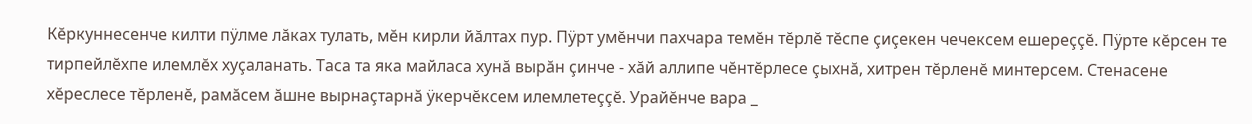Кĕркуннесенче килти пÿлме лăках тулать, мĕн кирли йăлтах пур. Пÿрт умĕнчи пахчара темĕн тĕрлĕ тĕспе çиçекен чечексем ешереççĕ. Пÿрте кĕрсен те тирпейлĕхпе илемлĕх хуçаланать. Таса та яка майласа хунă вырăн çинче - хăй аллипе чĕнтĕрлесе çыхнă, хитрен тĕрленĕ минтерсем. Стенасене хĕреслесе тĕрленĕ, рамăсем ăшне вырнаçтарнă ÿкерчĕксем илемлетеççĕ. Урайĕнче вара _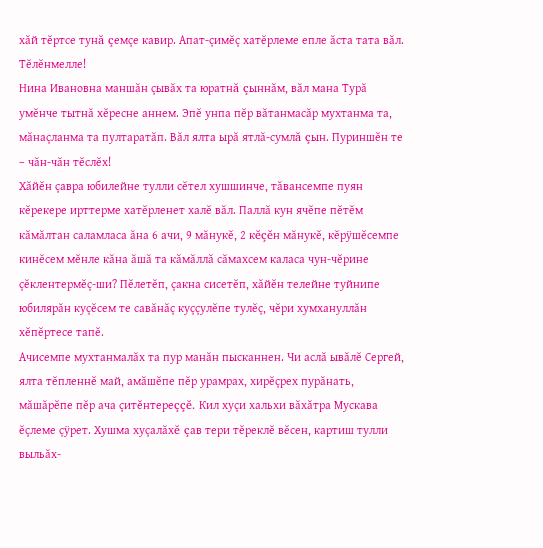хăй тĕртсе тунă çемçе кавир. Апат-çимĕç хатĕрлеме епле ăста тата вăл. Тĕлĕнмелле!
Нина Ивановна маншăн çывăх та юратнă çыннăм, вăл мана Турă умĕнче тытнă хĕресне аннем. Эпĕ унпа пĕр вăтанмасăр мухтанма та, мăнаçланма та пултаратăп. Вăл ялта ырă ятлă-сумлă çын. Пуриншĕн те – чăн-чăн тĕслĕх!
Хăйĕн çавра юбилейне тулли сĕтел хушшинче, тăвансемпе пуян кĕрекере ирттерме хатĕрленет халĕ вăл. Паллă кун ячĕпе пĕтĕм кăмăлтан саламласа ăна 6 ачи, 9 мăнукĕ, 2 кĕçĕн мăнукĕ, кĕрÿшĕсемпе кинĕсем мĕнле кăна ăшă та кăмăллă сăмахсем каласа чун-чĕрине çĕклентермĕç-ши? Пĕлетĕп, çакна сисетĕп, хăйĕн телейне туйнипе юбилярăн куçĕсем те савăнăç куççулĕпе тулĕç, чĕри хумхануллăн хĕпĕртесе тапĕ.
Ачисемпе мухтанмалăх та пур манăн пысканнен. Чи аслă ывăлĕ Сергей, ялта тĕпленнĕ май, амăшĕпе пĕр урамрах, хирĕçрех пурăнать, мăшăрĕпе пĕр ача çитĕнтереççĕ. Кил хуçи хальхи вăхăтра Мускава ĕçлеме çÿрет. Хушма хуçалăхĕ çав тери тĕреклĕ вĕсен, картиш тулли выльăх-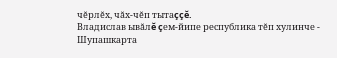чĕрлĕх, чăх-чĕп тытаççĕ.
Владислав ывăлĕ çем-йипе республика тĕп хулинче - Шупашкарта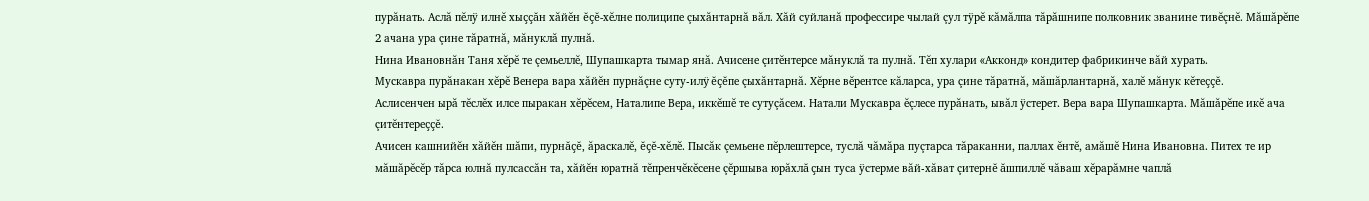пурăнать. Аслă пĕлÿ илнĕ хыççăн хăйĕн ĕçĕ-хĕлне полиципе çыхăнтарнă вăл. Хăй суйланă профессире чылай çул тÿрĕ кăмăлпа тăрăшнипе полковник званине тивĕçнĕ. Мăшăрĕпе 2 ачана ура çине тăратнă, мăнуклă пулнă.
Нина Ивановнăн Таня хĕрĕ те çемьеллĕ, Шупашкарта тымар янă. Ачисене çитĕнтерсе мăнуклă та пулнă. Тĕп хулари «Акконд» кондитер фабрикинче вăй хурать.
Мускавра пурăнакан хĕрĕ Венера вара хăйĕн пурнăçне суту-илÿ ĕçĕпе çыхăнтарнă. Хĕрне вĕрентсе кăларса, ура çине тăратнă, мăшăрлантарнă, халĕ мăнук кĕтеççĕ.
Аслисенчен ырă тĕслĕх илсе пыракан хĕрĕсем, Наталипе Вера, иккĕшĕ те сутуçăсем. Натали Мускавра ĕçлесе пурăнать, ывăл ÿстерет. Вера вара Шупашкарта. Мăшăрĕпе икĕ ача çитĕнтереççĕ.
Ачисен кашнийĕн хăйĕн шăпи, пурнăçĕ, ăраскалĕ, ĕçĕ-хĕлĕ. Пысăк çемьене пĕрлештерсе, туслă чăмăра пуçтарса тăраканни, паллах ĕнтĕ, амăшĕ Нина Ивановна. Питех те ир мăшăрĕсĕр тăрса юлнă пулсассăн та, хăйĕн юратнă тĕпренчĕкĕсене çĕршыва юрăхлă çын туса ÿстерме вăй-хăват çитернĕ ăшпиллĕ чăваш хĕрарăмне чаплă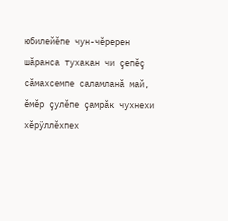юбилейĕпе чун-чĕререн шăранса тухакан чи çепĕç сăмахсемпе саламланă май, ĕмĕр çулĕпе çамрăк чухнехи хĕрÿллĕхпех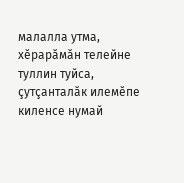малалла утма, хĕрарăмăн телейне туллин туйса, çутçанталăк илемĕпе киленсе нумай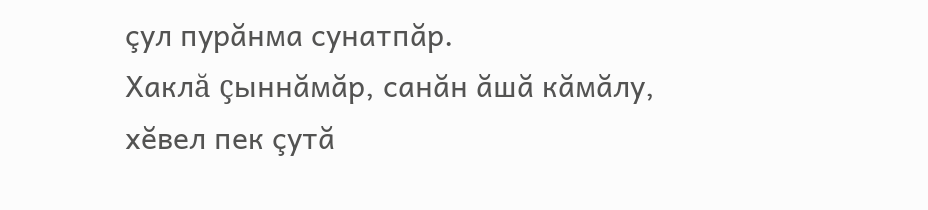çул пурăнма сунатпăр.
Хаклă çыннăмăр, санăн ăшă кăмăлу, хĕвел пек çутă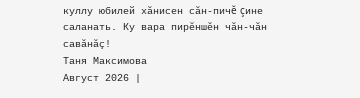куллу юбилей хăнисен сăн-пичĕ çине саланать. Ку вара пирĕншĕн чăн-чăн савăнăç!
Таня Максимова
Август 2026 |